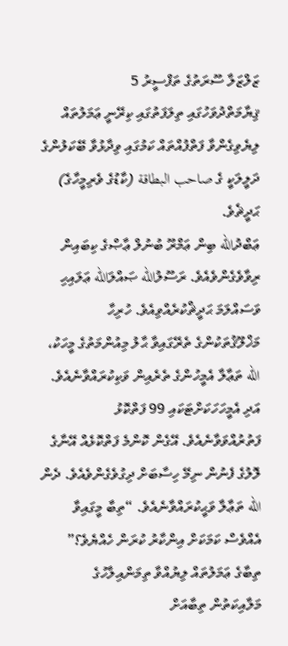ޒަލްޒަލާ ސޫރަތުގެ ތަފްސީރު 5
ޤިޔާމަތްދުވަހުގައި ތިލަފަތުގައި ކިރޭނީ ޢަމަލުތައް ލިޔެވިގެންވާ ފަތްފުއްތައް ކަމުގައި ވިދާޅުވާ ބޭކަލުންގެ ދަލީލަކީ ގެ صاحب البطاقة (ކާޑުގެ ވެރިމީހާގެ) ޙަދީޘެވެ.
ޢަބްދުالله ބިން ޢަމްރޫ ބުނުލް ޢާޞްގެ ކިބައިން ރިވާވެގެންވެއެވެ. ރަސޫލުالله ޞައްލަالله ޢަލައިހި ވަސައްލަމަ ޙަދީޘްކުރެއްވިއެވެ. ހުރިހާ މަޚްލޫޤުތަކުންގެ ތެރޭގައިވާ ޙާލު މިއުންމަތުގެ މީހަކު، الله ތަޢާލާ އެމީހުންގެ ތެރެއިން ވަކިކުރައްވާނެއެވެ. އަދި އެމީހަހަކަށްޓަކައި 99 ފަތްކޮޅު ފަތުރުއްވަވާނެއެވެ. އޭގެން ކޮންމެ ފަތްކޮޅެއް އޭނާގެ ލޮލުގެ ފެނުން ނިމޭ ހިސާބަށް ދިގުވެގެންވެއެވެ. ދެން الله ތަޢާލާ ވަޙީކުރައްވާނެއެވެ. “ތިބާ މީގައިވާ އެއްވެސް ކަމަކަށް އިންކާރު ކުރަން ހެއްޔެވެ؟” ތިބާގެ ޢަމަލުތައް ލިޔުއްވާ ތިމަންއިލާހުގެ މަލާއިކަތުން ތިބާއަށް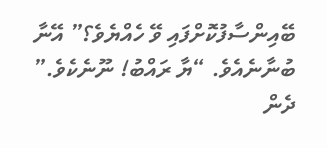ބޭއިންސާފުކޮށްފައި ވޭ ހެއްޔެވެ؟” އޭނާ ބުނާނެއެވެ. “ޔާ ރައްބު! ނޫނެކެވެ.” ދެން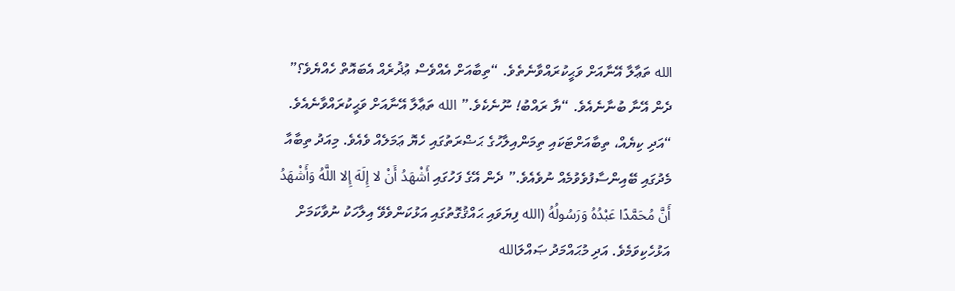الله ތަޢާލާ އޭނާއަށް ވަޙީކުރައްވާނެތެވެ. “ތިބާއަށް އެއްވެސް ޢުޛުރެއް އެބައޮތް ހެއްޔެވެ؟” ދެން އޭނާ ބުނާނެއެވެ. “ޔާ ރައްބު! ނޫނެކެވެ.” الله ތަޢާލާ އޭނާއަށް ވަޙީކުރައްވާނެއެވެ. “އަދި ކިޔެއް، ތިބާއަށްޓަކައި ތިމަންއިލާހުގެ ޙަޟްރަތުގައި ހެޔޮ ޢަމަލެއް ވެއެވެ. މިއަދު ތިބާއާ މެދުގައި ބޭއިންސާފުވެވުމެއް ނުވެއެވެ.” ދެން އޭގެ ފަހުގައި أَشْهَدُ أَنْ لا إِلَهَ إِلا اللَّهُ وَأَشْهَدُ أَنَّ مُحَمَّدًا عَبْدُهُ وَرَسُولُهُ (الله ފިޔަވައި ޙައްޤުގޮތުގައި އަޅުކަންވެވޭ އިލާހަކު ނުވާކަމަށް އަޅުހެކިވަމެވެ. އަދި މުޙައްމަދު ޞައްލަالله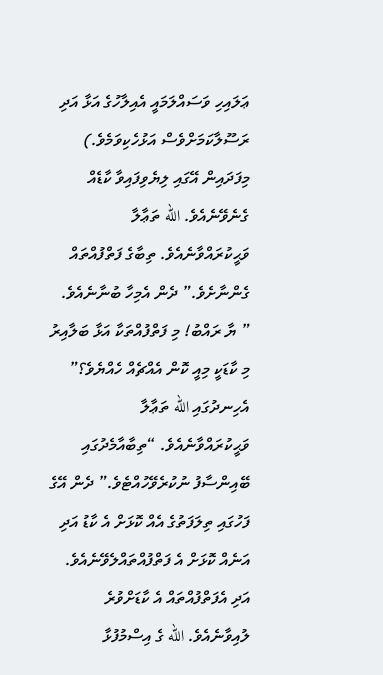ޢަލައިހި ވަސައްލަމައީ އެއިލާހުގެ އަޅާ އަދި ރަސޫލާކަމަށްވެސް އަޅުހެކިވަމެވެ.) މިފަދައިން އޭގައި ލިޔެވިފައިވާ ކާޑެއް ގެނެވޭނެއެވެ. الله ތަޢާލާ ވަޙީކުރައްވާނެއެވެ. ތިބާގެ ފަތްފުއްތައް ގެންނާށެވެ.” ދެން އެމިހާ ބުނާނެއެވެ. ” ޔާ ރައްބު! މި ފަތްފުއްތަކާ އަޅާ ބަލާއިރު މި ކާޑަކީ މިއީ ކޮން އެއްޗެއް ހެއްޔެވެ؟” އެހިނދުގައި الله ތަޢާލާ ވަޙީކުރައްވާނެއެވެ. “ތިބާއާމެދުގައި ބޭއިންސާފު ނުކުރެވޭހުއްޓެވެ.” ދެން އޭގެ ފަހުގައި ތިލަފަތުގެ އެއް ކޮޅަށް އެ ކާޑު އަދި އަނެއް ކޮޅަށް އެ ފަތްފުއްތައްލެވޭނެއެވެ. އަދި އެފަތްފުއްތައް އެ ކާޑަށްވުރެ ލުއިވާނެއެވެ. الله ގެ އިސްމުފުޅާ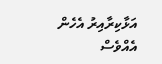އަޅާކިރާއިރު އެހެން އެއްވެސް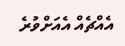އެއްޗެއް އެއަށްވުރެ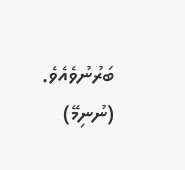ބަރުނުވެއެވެ.
(ނުނިމޭ)